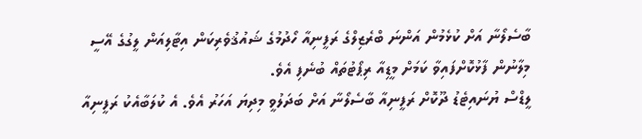ބާސެލޯނާ އަށް ކުޅެމުން އަންނަ ބްރެޒިލްގެ ރަފީނިއާ ހޯދުމުގެ ޝައުޤުވެރިކަން އިޓާލިއަން ލީގުގެ އޭސީ މިލާނުން ފާޅުކޮށްފައިވާ ކަމަށް މީޑިއާ ރިޕޯޓުތައް ބުނެފި އެވެ.
ލީޑްސް ޔުނައިޓެޑު ދޫކޮށް ރަފީނިއާ ބާސެލޯނާ އަށް ބަދަލުވީ މިދިޔަ އަހަރު އެވެ. އެ ކުލަބާއެކު ރަފީނިއާ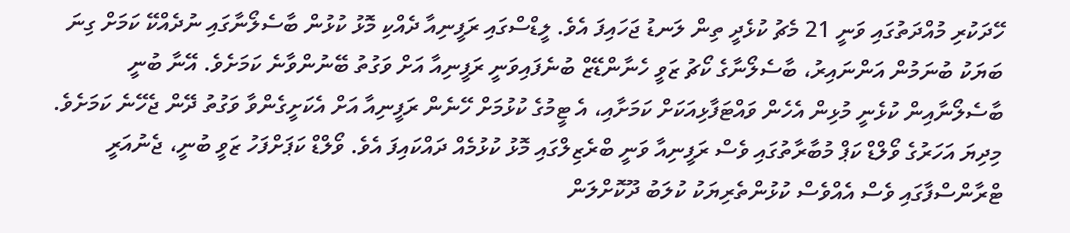ހޭދަކުރި މުއްދަތުގައި ވަނީ 21 މެޗު ކުޅެދީ ތިން ލަނޑު ޖަހައިފަ އެވެ. ލީޑްސްގައި ރަފީނިއާ ދެއްކި މޮޅު ކުޅުން ބާސެލޯނާގައި ނުދެއްކޭ ކަމަށް ގިނަ ބަޔަކު ބުނަމުން އަންނައިރު، ބާސެލޯނާގެ ކޯޗު ޒަވީ ހެނާންޑޭޒް ބުނެފައިވަނީ ރަފީނިއާ އަށް ވަގުތު ބޭނުންވާނެ ކަމަށެވެ. އޭނާ ބުނީ ބާސެލޯނާއިން ކުޅެނީ މުޅިން އެހެން ވައްޓަފާޅިއަކަށް ކަމަށާއި، އެ ޓީމުގެ ކުޅުމަށް ހޭނެން ރަފީނިއާ އަށް އެކަށީގެންވާ ވަގުތު ދޭން ޖެހޭނެ ކަމަށެވެ. މިދިޔަ އަހަރުގެ ވޯލްޑް ކަޕް މުބާރާތުގައި ވެސް ރަފީނިއާ ވަނީ ބްރެޒިލްގައި މޮޅު ކުޅުމެއް ދައްކައިފަ އެވެ. ވޯލްޑް ކަޕަށްފަހު ޒަވީ ބުނީ، ޖެނުއަރީ ޓްރާންސްފާގައި ވެސް އެއްވެސް ކުޅުންތެރިޔަކު ކުލަބު ދޫކޮށްލަން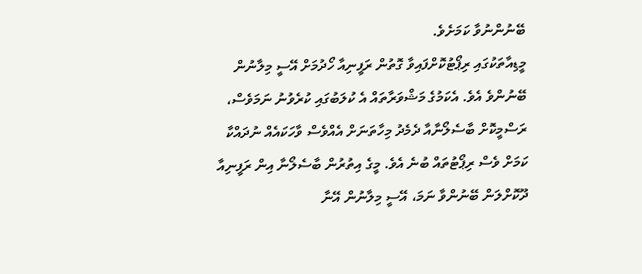ބޭނުންނުވާ ކަމަށެވެ.
މީޑިއާތަކުގައި ރިޕޯޓުކޮށްފައިވާ ގޮތުން ރަފީނިއާ ހޯދުމަށް އޭސީ މިލާނުން ބޭނުންވެ އެވެ. އެކަމުގެ މަޝްވަރާތައް އެ ކުލަބުގައި ކުރެވުނު ނަމަވެސް، ރަސްމީކޮށް ބާސެލޯނާއާ ދެމެދު މިހާތަނަށް އެއްވެސް ވާހަކައެއް ނުދައްކާ ކަމަށް ވެސް ރިޕޯޓުތައް ބުނެ އެވެ. މީގެ އިތުރުން ބާސެލޯނާ އިން ރަފީނިއާ ދޫކޮށްލަން ބޭނުންވާ ނަމަ، އޭސީ މިލާނުން އޭނާ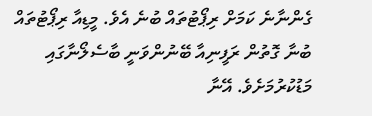ގެންނާނެ ކަމަށް ރިޕޯޓުތައް ބުނެ އެވެ. މީޑިއާ ރިޕޯޓުތައް ބުނާ ގޮތުން ރަފީނިއާ ބޭނުންވަނީ ބާސެލޯނާގައި މަޑުކުރުމަށެވެ. އޭނާ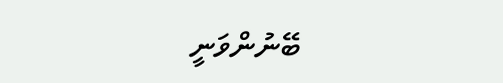ބޭނުންވަނީ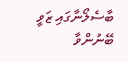ބާސެލޯނާގައި ޒަވީ ބޭނުންވާ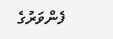ފެންވަރުގެ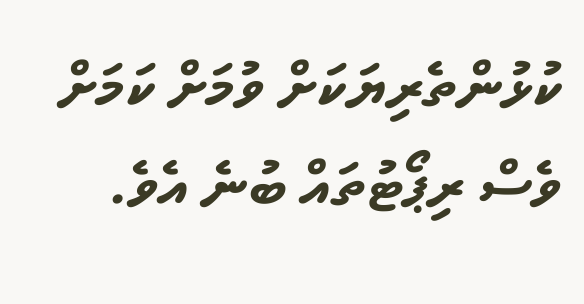ކުޅުންތެރިޔަކަށް ވުމަށް ކަމަށް ވެސް ރިޕޯޓުތައް ބުނެ އެވެ.